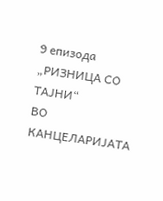9 епизода „РИЗНИЦА СО ТАЈНИ“
ВО КАНЦЕЛАРИЈАТА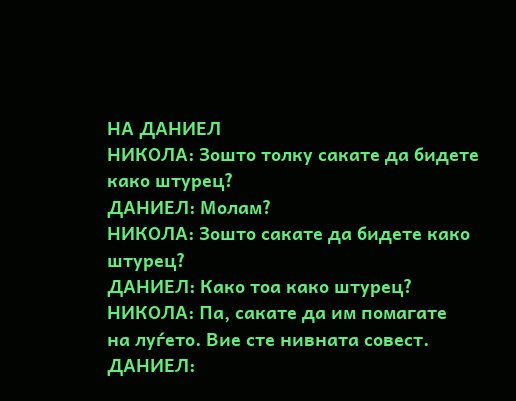НА ДАНИЕЛ
НИКОЛА: Зошто толку сакате да бидете како штурец?
ДАНИЕЛ: Молам?
НИКОЛА: Зошто сакате да бидете како штурец?
ДАНИЕЛ: Како тоа како штурец?
НИКОЛА: Па, сакате да им помагате
на луѓето. Вие сте нивната совест.
ДАНИЕЛ: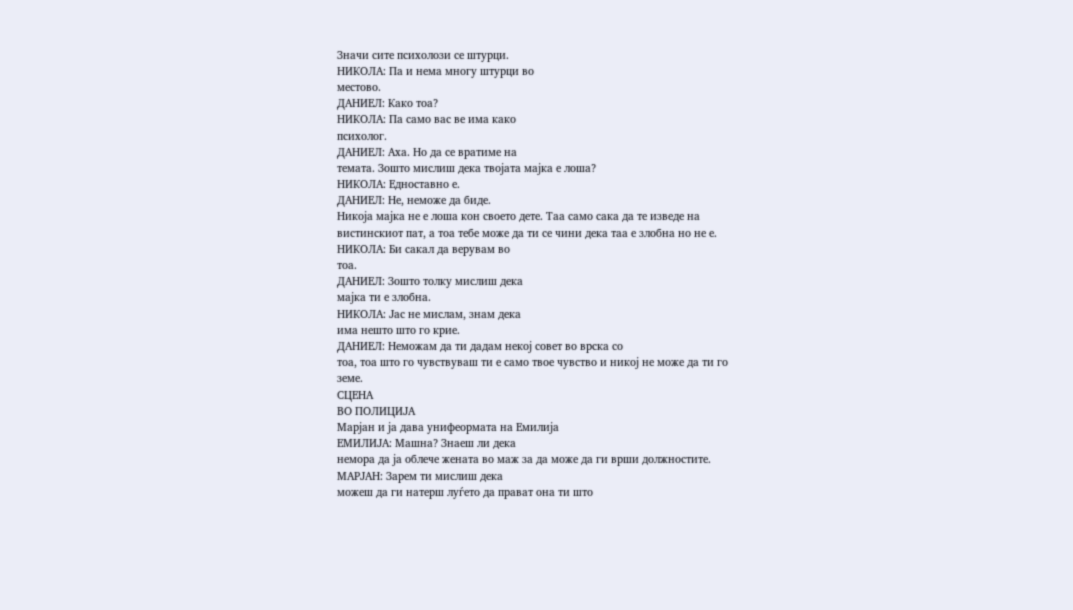Значи сите психолози се штурци.
НИКОЛА: Па и нема многу штурци во
местово.
ДАНИЕЛ: Како тоа?
НИКОЛА: Па само вас ве има како
психолог.
ДАНИЕЛ: Аха. Но да се вратиме на
темата. Зошто мислиш дека твојата мајка е лоша?
НИКОЛА: Едноставно е.
ДАНИЕЛ: Не, неможе да биде.
Никоја мајка не е лоша кон своето дете. Таа само сака да те изведе на
вистинскиот пат, а тоа тебе може да ти се чини дека таа е злобна но не е.
НИКОЛА: Би сакал да верувам во
тоа.
ДАНИЕЛ: Зошто толку мислиш дека
мајка ти е злобна.
НИКОЛА: Јас не мислам, знам дека
има нешто што го крие.
ДАНИЕЛ: Неможам да ти дадам некој совет во врска со
тоа, тоа што го чувствуваш ти е само твое чувство и никој не може да ти го
земе.
СЦЕНА
ВО ПОЛИЦИЈА
Марјан и ја дава унифеормата на Емилија
ЕМИЛИЈА: Машна? Знаеш ли дека
немора да ја облече жената во маж за да може да ги врши должностите.
МАРЈАН: Зарем ти мислиш дека
можеш да ги натерш луѓето да прават она ти што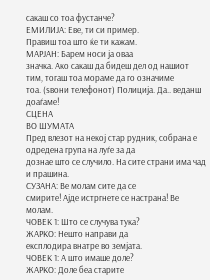сакаш со тоа фустанче?
ЕМИЛИЈА: Еве, ти си пример.
Правиш тоа што ќе ти кажам.
МАРЈАН: Барем носи ја оваа
значка. Ако сакаш да бидеш дел од нашиот тим, тогаш тоа мораме да го означиме
тоа. (ѕвони телефонот) Полиција. Да.. веданш доаѓаме!
СЦЕНА
ВО ШУМАТА
Пред влезот на некој стар рудник, собрана е одредена група на луѓе за да
дознае што се случило. На сите страни има чад и прашина.
СУЗАНА: Ве молам сите да се
смирите! Ајде истргнете се настрана! Ве молам.
ЧОВЕК 1: Што се случува тука?
ЖАРКО: Нешто направи да
експлодира внатре во земјата.
ЧОВЕК 1: А што имаше доле?
ЖАРКО: Доле беа старите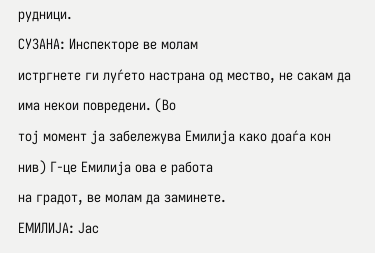рудници.
СУЗАНА: Инспекторе ве молам
истргнете ги луѓето настрана од мество, не сакам да има некои повредени. (Во
тој момент ја забележува Емилија како доаѓа кон нив) Г-це Емилија ова е работа
на градот, ве молам да заминете.
ЕМИЛИЈА: Јас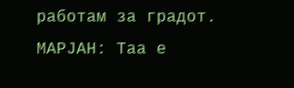работам за градот.
МАРЈАН: Таа е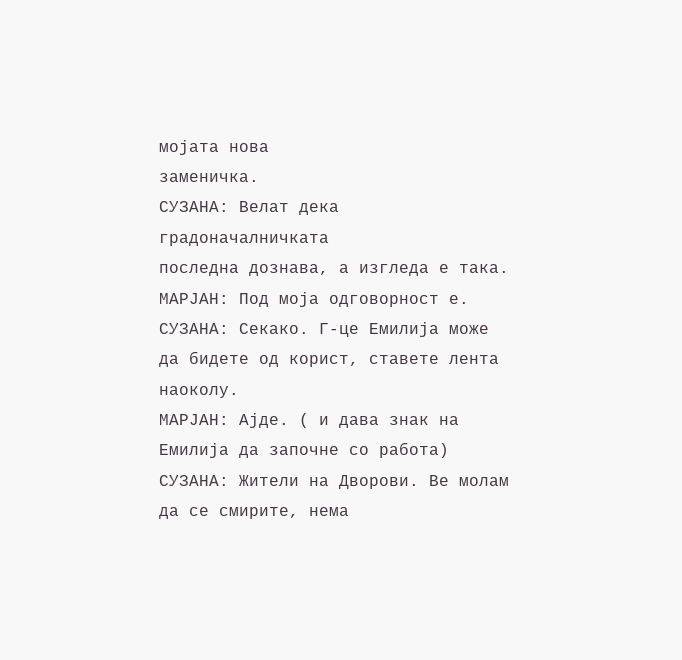мојата нова
заменичка.
СУЗАНА: Велат дека градоначалничката
последна дознава, а изгледа е така.
МАРЈАН: Под моја одговорност е.
СУЗАНА: Секако. Г-це Емилија може
да бидете од корист, ставете лента наоколу.
МАРЈАН: Ајде. ( и дава знак на
Емилија да започне со работа)
СУЗАНА: Жители на Дворови. Ве молам
да се смирите, нема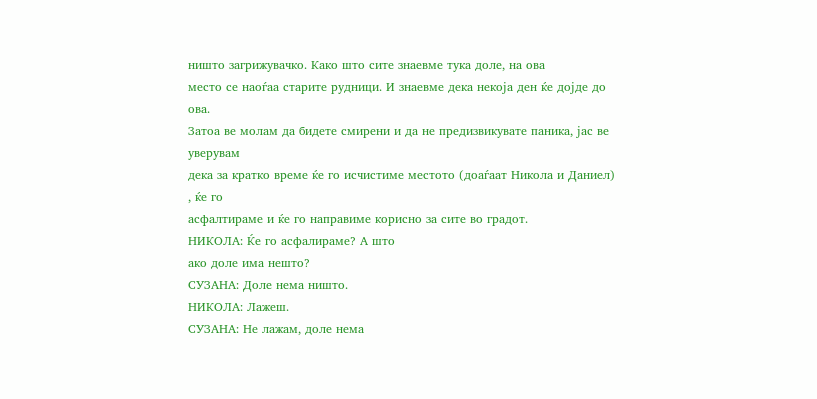ништо загрижувачко. Како што сите знаевме тука доле, на ова
место се наоѓаа старите рудници. И знаевме дека некоја ден ќе дојде до ова.
Затоа ве молам да бидете смирени и да не предизвикувате паника, јас ве уверувам
дека за кратко време ќе го исчистиме местото (доаѓаат Никола и Даниел) , ќе го
асфалтираме и ќе го направиме корисно за сите во градот.
НИКОЛА: Ќе го асфалираме? А што
ако доле има нешто?
СУЗАНА: Доле нема ништо.
НИКОЛА: Лажеш.
СУЗАНА: Не лажам, доле нема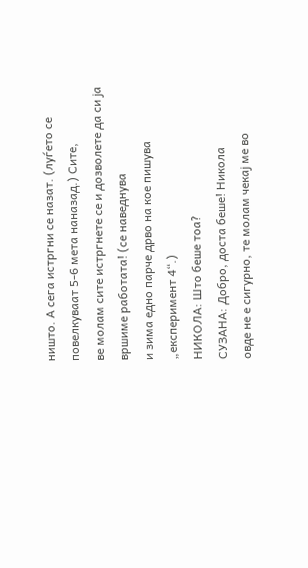ништо. А сега истргни се назат. (луѓето се повелкуваат 5-6 мета наназад.) Сите,
ве молам сите истргнете се и дозволете да си ја вршиме работата! (се наведнува
и зима едно парче дрво на кое пишува „експеримент 4“.)
НИКОЛА: Што беше тоа?
СУЗАНА: Добро, доста беше! Никола
овде не е сигурно, те молам чекај ме во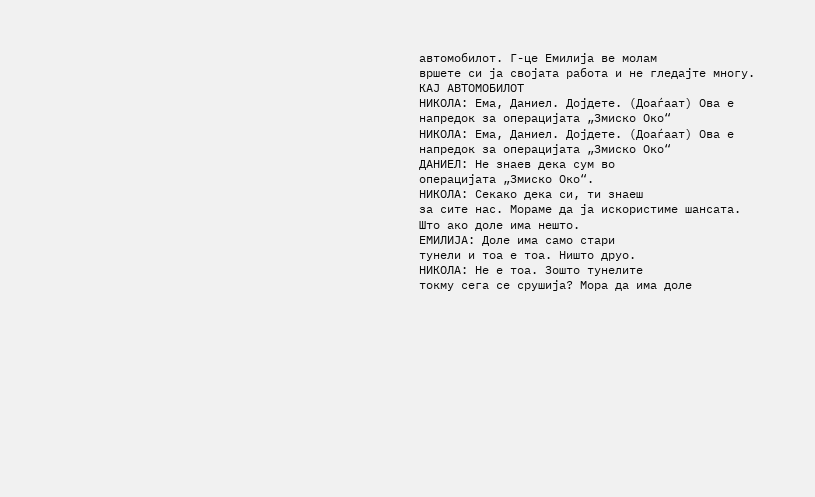автомобилот. Г-це Емилија ве молам
вршете си ја својата работа и не гледајте многу.
КАЈ АВТОМОБИЛОТ
НИКОЛА: Ема, Даниел. Дојдете. (Доаѓаат) Ова е напредок за операцијата „Змиско Око“
НИКОЛА: Ема, Даниел. Дојдете. (Доаѓаат) Ова е напредок за операцијата „Змиско Око“
ДАНИЕЛ: Не знаев дека сум во
операцијата „Змиско Око“.
НИКОЛА: Секако дека си, ти знаеш
за сите нас. Мораме да ја искористиме шансата. Што ако доле има нешто.
ЕМИЛИЈА: Доле има само стари
тунели и тоа е тоа. Ништо друо.
НИКОЛА: Не е тоа. Зошто тунелите
токму сега се срушија? Мора да има доле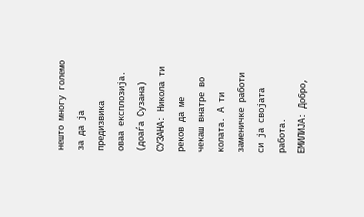нешто многу големо за да ја предизвика
оваа експлозија. (доаѓа Сузана)
СУЗАНА: Никола ти реков да ме
чекаш внатре во колата. А ти заменичке работи си ја својата работа.
ЕМИЛИЈА: Добро,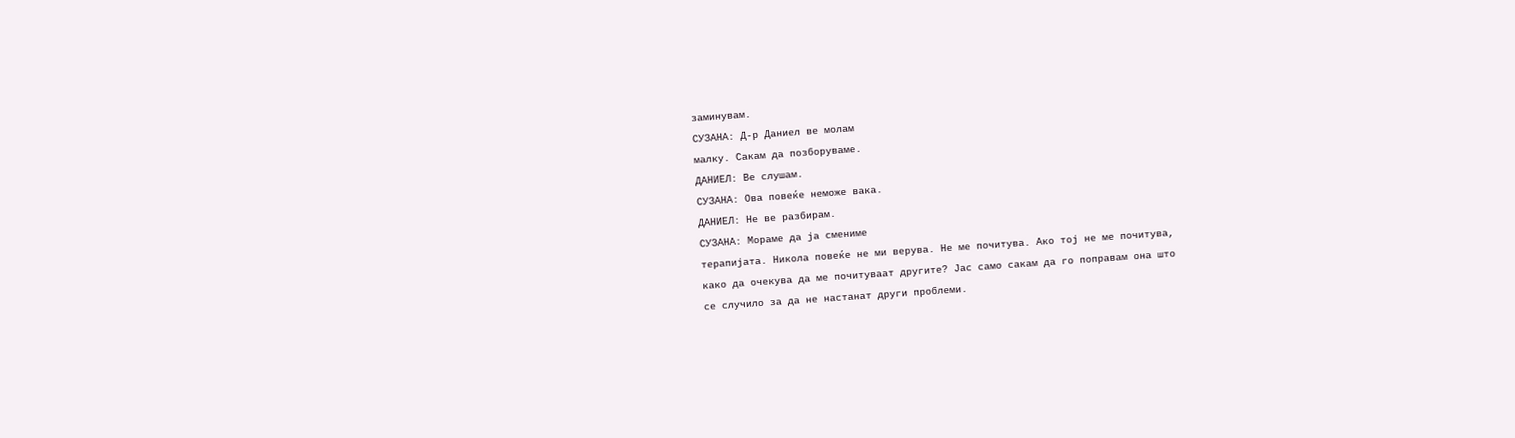заминувам.
СУЗАНА: Д-р Даниел ве молам
малку. Сакам да позборуваме.
ДАНИЕЛ: Ве слушам.
СУЗАНА: Ова повеќе неможе вака.
ДАНИЕЛ: Не ве разбирам.
СУЗАНА: Мораме да ја смениме
терапијата. Никола повеќе не ми верува. Не ме почитува. Ако тој не ме почитува,
како да очекува да ме почитуваат другите? Јас само сакам да го поправам она што
се случило за да не настанат други проблеми.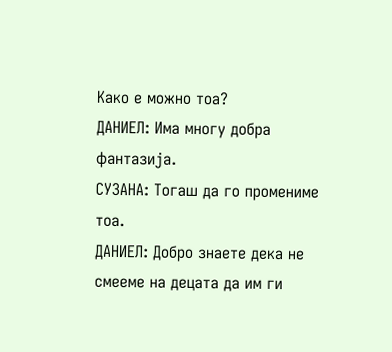Како е можно тоа?
ДАНИЕЛ: Има многу добра
фантазија.
СУЗАНА: Тогаш да го промениме
тоа.
ДАНИЕЛ: Добро знаете дека не
смееме на децата да им ги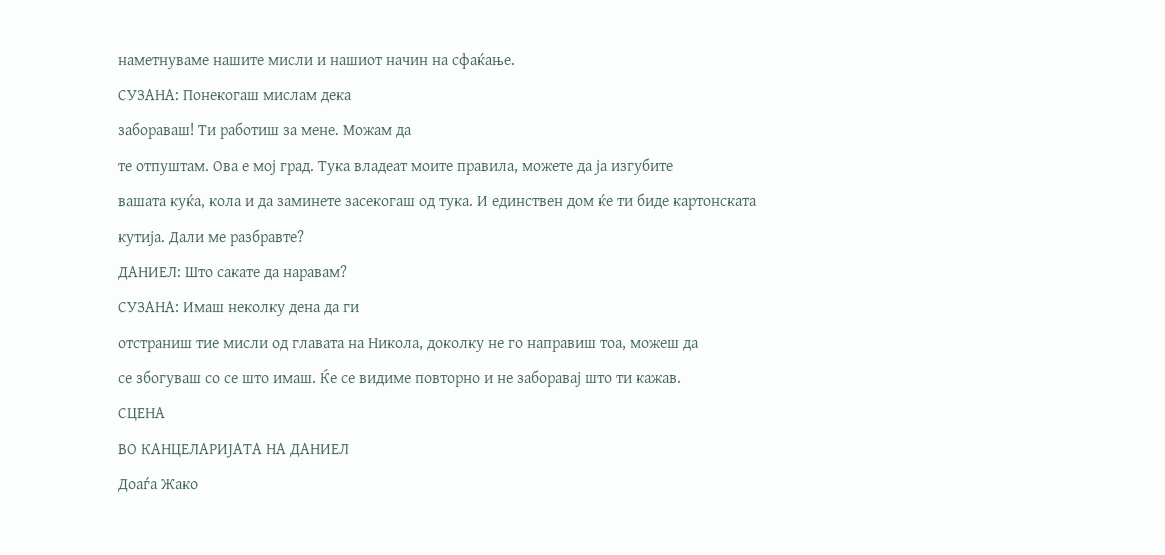наметнуваме нашите мисли и нашиот начин на сфаќање.
СУЗАНА: Понекогаш мислам дека
забораваш! Ти работиш за мене. Можам да
те отпуштам. Ова е мој град. Тука владеат моите правила, можете да ја изгубите
вашата куќа, кола и да заминете засекогаш од тука. И единствен дом ќе ти биде картонската
кутија. Дали ме разбравте?
ДАНИЕЛ: Што сакате да наравам?
СУЗАНА: Имаш неколку дена да ги
отстраниш тие мисли од главата на Никола, доколку не го направиш тоа, можеш да
се збогуваш со се што имаш. Ќе се видиме повторно и не заборавај што ти кажав.
СЦЕНА
ВО КАНЦЕЛАРИЈАТА НА ДАНИЕЛ
Доаѓа Жако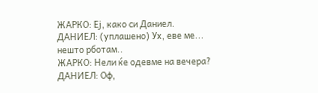ЖАРКО: Еј, како си Даниел.
ДАНИЕЛ: (уплашено) Ух, еве ме...
нешто рботам..
ЖАРКО: Нели ќе одевме на вечера?
ДАНИЕЛ: Оф,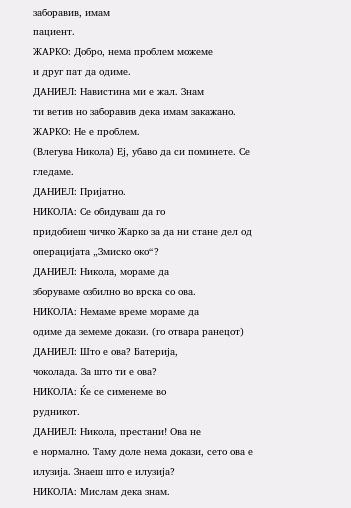заборавив, имам
пациент.
ЖАРКО: Добро, нема проблем можеме
и друг пат да одиме.
ДАНИЕЛ: Навистина ми е жал. Знам
ти ветив но заборавив дека имам закажано.
ЖАРКО: Не е проблем.
(Влегува Никола) Еј, убаво да си поминете. Се гледаме.
ДАНИЕЛ: Пријатно.
НИКОЛА: Се обидуваш да го
придобиеш чичко Жарко за да ни стане дел од операцијата „Змиско око“?
ДАНИЕЛ: Никола, мораме да
зборуваме озбилно во врска со ова.
НИКОЛА: Немаме време мораме да
одиме да земеме докази. (го отвара ранецот)
ДАНИЕЛ: Што е ова? Батерија,
чоколада. За што ти е ова?
НИКОЛА: Ќе се сименеме во
рудникот.
ДАНИЕЛ: Никола, престани! Ова не
е нормално. Таму доле нема докази, сето ова е илузија. Знаеш што е илузија?
НИКОЛА: Мислам дека знам.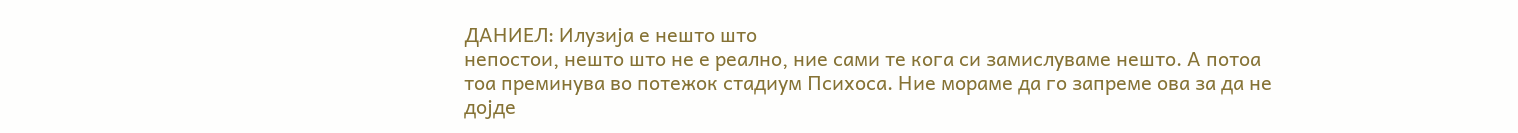ДАНИЕЛ: Илузија е нешто што
непостои, нешто што не е реално, ние сами те кога си замислуваме нешто. А потоа
тоа преминува во потежок стадиум Психоса. Ние мораме да го запреме ова за да не
дојде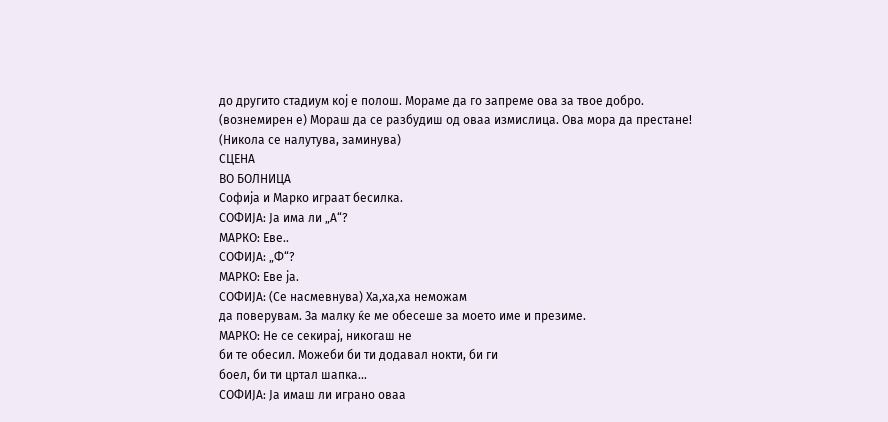до другито стадиум кој е полош. Мораме да го запреме ова за твое добро.
(вознемирен е) Мораш да се разбудиш од оваа измислица. Ова мора да престане!
(Никола се налутува, заминува)
СЦЕНА
ВО БОЛНИЦА
Софија и Марко играат бесилка.
СОФИЈА: Ја има ли „А“?
МАРКО: Еве..
СОФИЈА: „Ф“?
МАРКО: Еве ја.
СОФИЈА: (Се насмевнува) Ха,ха,ха неможам
да поверувам. За малку ќе ме обесеше за моето име и презиме.
МАРКО: Не се секирај, никогаш не
би те обесил. Можеби би ти додавал нокти, би ги
боел, би ти цртал шапка...
СОФИЈА: Ја имаш ли играно оваа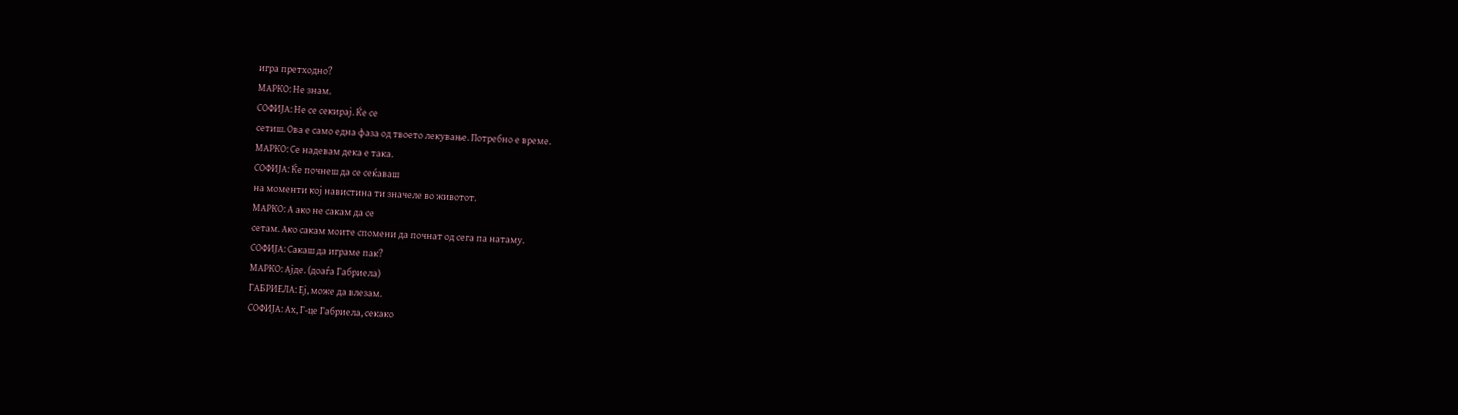игра претходно?
МАРКО: Не знам.
СОФИЈА: Не се секирај. Ќе се
сетиш. Ова е само една фаза од твоето лекување. Потребно е време.
МАРКО: Се надевам дека е така.
СОФИЈА: Ќе почнеш да се сеќаваш
на моменти кој навистина ти значеле во животот.
МАРКО: А ако не сакам да се
сетам. Ако сакам моите спомени да почнат од сега па натаму.
СОФИЈА: Сакаш да играме пак?
МАРКО: Ајде. (доаѓа Габриела)
ГАБРИЕЛА: Еј, може да влезам.
СОФИЈА: Ах, Г-це Габриела, секако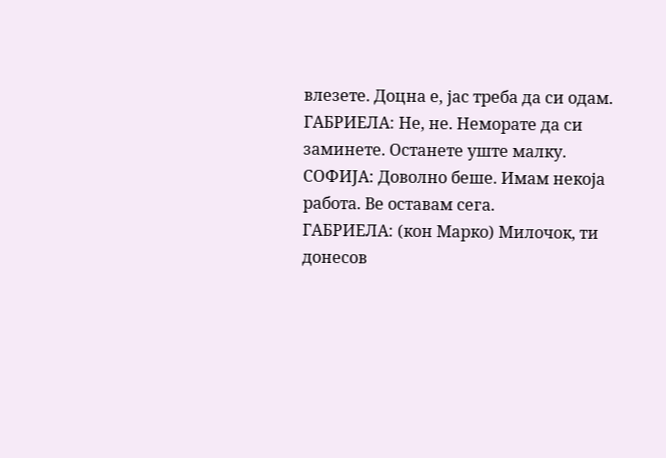влезете. Доцна е, јас треба да си одам.
ГАБРИЕЛА: Не, не. Неморате да си
заминете. Останете уште малку.
СОФИЈА: Доволно беше. Имам некоја
работа. Ве оставам сега.
ГАБРИЕЛА: (кон Марко) Милочок, ти
донесов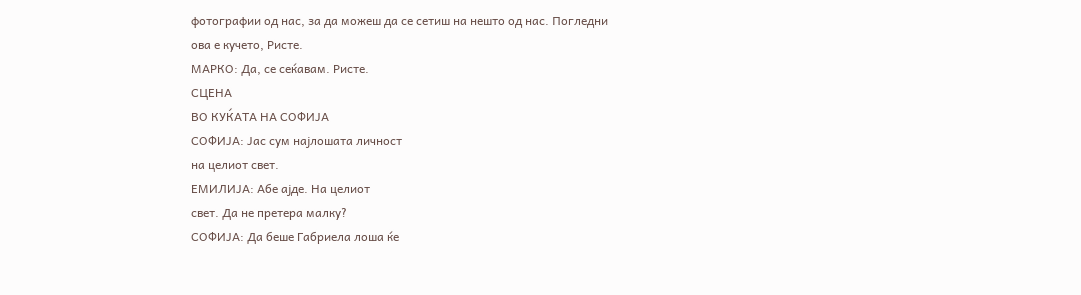фотографии од нас, за да можеш да се сетиш на нешто од нас. Погледни
ова е кучето, Ристе.
МАРКО: Да, се сеќавам. Ристе.
СЦЕНА
ВО КУЌАТА НА СОФИЈА
СОФИЈА: Јас сум најлошата личност
на целиот свет.
ЕМИЛИЈА: Абе ајде. На целиот
свет. Да не претера малку?
СОФИЈА: Да беше Габриела лоша ќе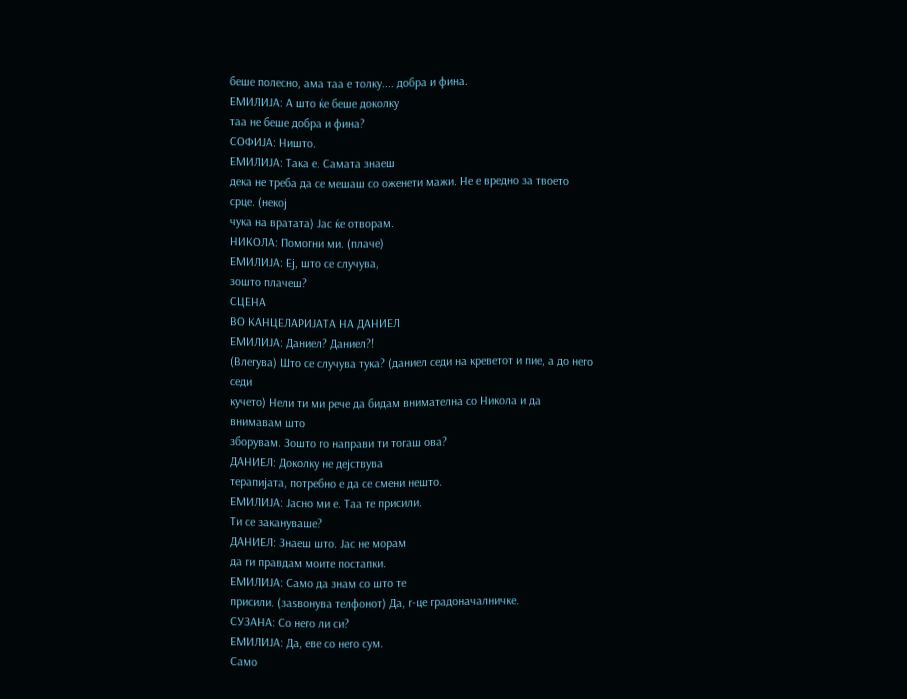беше полесно, ама таа е толку.... добра и фина.
ЕМИЛИЈА: А што ќе беше доколку
таа не беше добра и фина?
СОФИЈА: Ништо.
ЕМИЛИЈА: Така е. Самата знаеш
дека не треба да се мешаш со оженети мажи. Не е вредно за твоето срце. (некој
чука на вратата) Јас ќе отворам.
НИКОЛА: Помогни ми. (плаче)
ЕМИЛИЈА: Еј, што се случува,
зошто плачеш?
СЦЕНА
ВО КАНЦЕЛАРИЈАТА НА ДАНИЕЛ
ЕМИЛИЈА: Даниел? Даниел?!
(Влегува) Што се случува тука? (даниел седи на креветот и пие, а до него седи
кучето) Нели ти ми рече да бидам внимателна со Никола и да внимавам што
зборувам. Зошто го направи ти тогаш ова?
ДАНИЕЛ: Доколку не дејствува
терапијата, потребно е да се смени нешто.
ЕМИЛИЈА: Јасно ми е. Таа те присили.
Ти се закануваше?
ДАНИЕЛ: Знаеш што. Јас не морам
да ги правдам моите постапки.
ЕМИЛИЈА: Само да знам со што те
присили. (заѕвонува телфонот) Да, г-це градоначалничке.
СУЗАНА: Со него ли си?
ЕМИЛИЈА: Да, еве со него сум.
Само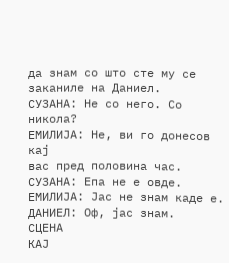да знам со што сте му се заканиле на Даниел.
СУЗАНА: Не со него. Со никола?
ЕМИЛИЈА: Не, ви го донесов кај
вас пред половина час.
СУЗАНА: Епа не е овде.
ЕМИЛИЈА: Јас не знам каде е.
ДАНИЕЛ: Оф, јас знам.
СЦЕНА
КАЈ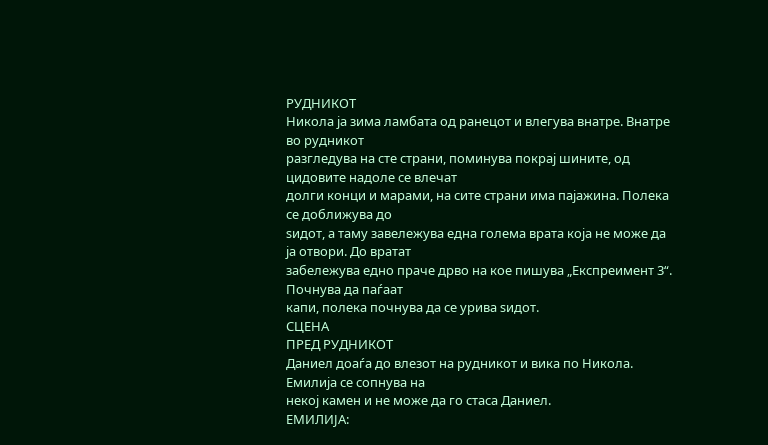РУДНИКОТ
Никола ја зима ламбата од ранецот и влегува внатре. Внатре во рудникот
разгледува на сте страни, поминува покрај шините, од цидовите надоле се влечат
долги конци и марами, на сите страни има пајажина. Полека се доближува до
ѕидот, а таму завележува една голема врата која не може да ја отвори. До вратат
забележува едно праче дрво на кое пишува „Експреимент 3“. Почнува да паѓаат
капи, полека почнува да се урива ѕидот.
СЦЕНА
ПРЕД РУДНИКОТ
Даниел доаѓа до влезот на рудникот и вика по Никола. Емилија се сопнува на
некој камен и не може да го стаса Даниел.
ЕМИЛИЈА: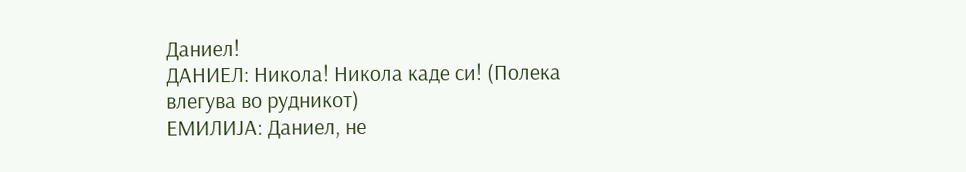Даниел!
ДАНИЕЛ: Никола! Никола каде си! (Полека
влегува во рудникот)
ЕМИЛИЈА: Даниел, не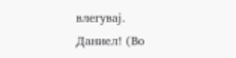влегувај.
Даниел! (Во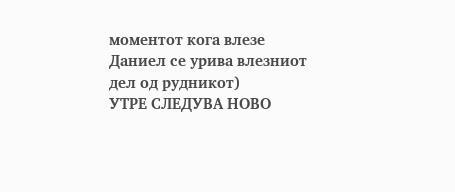моментот кога влезе Даниел се урива влезниот дел од рудникот)
УТРЕ СЛЕДУВА НОВО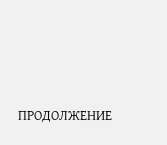ПРОДОЛЖЕНИЕ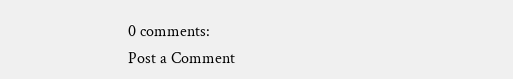0 comments:
Post a Comment